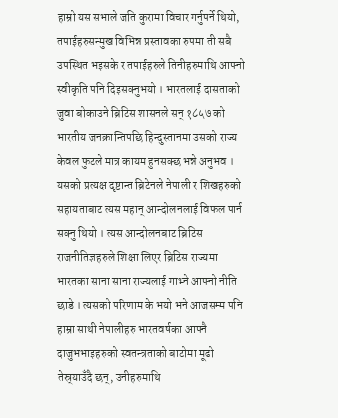हाम्रो यस सभाले जति कुरामा विचार गर्नुपर्ने थियो, तपाईहरुसन्मुख विभिन्न प्रस्तावका रुपमा ती सबै उपस्थित भइसके र तपाईहरुले तिनीहरुमाथि आफ्नो स्वीकृति पनि दिइसक्नुभयो । भारतलाई दासताको जुवा बोकाउने ब्रिटिस शासनले सन् १८५७ को भारतीय जनक्रान्तिपछि हिन्दुस्तानमा उसको राज्य केवल फुटले मात्र कायम हुनसक्छ भन्ने अनुभव ।
यसको प्रत्यक्ष दृष्टान्त ब्रिटेनले नेपाली र शिखहरुको सहायताबाट त्यस महान् आन्दोलनलाई विफल पार्न सक्नु थियो । त्यस आन्दोलनबाट ब्रिटिस राजनीतिज्ञहरुले शिक्षा लिएर ब्रिटिस राज्यमा भारतका साना साना राज्यलाई गाभ्ने आफ्नो नीति छाडे । त्यसको परिणाम के भयो भने आजसम्म पनि हाम्रा साथी नेपालीहरु भारतवर्षका आफ्नै दाजुभभाइहरुको स्वतन्त्रताको बाटोमा मूढो तेस्र्याउँदै छन्, उनीहरुमाथि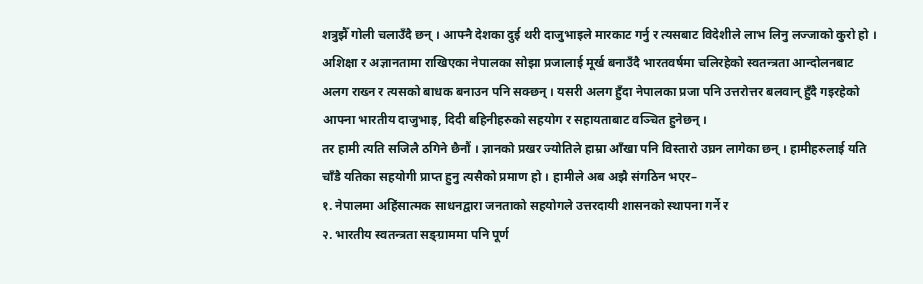शत्रुझैँ गोली चलाउँदै छन् । आफ्नै देशका दुई थरी दाजुभाइले मारकाट गर्नु र त्यसबाट विदेशीले लाभ लिनु लज्जाको कुरो हो ।
अशिक्षा र अज्ञानतामा राखिएका नेपालका सोझा प्रजालाई मूर्ख बनाउँदै भारतवर्षमा चलिरहेको स्वतन्त्रता आन्दोलनबाट अलग राख्न र त्यसको बाधक बनाउन पनि सक्छन् । यसरी अलग हुँदा नेपालका प्रजा पनि उत्तरोत्तर बलवान् हुँदै गइरहेको आफ्ना भारतीय दाजुभाइ, दिदी बहिनीहरुको सहयोग र सहायताबाट वञ्चित हुनेछन् ।
तर हामी त्यति सजिलै ठगिने छैनौं । ज्ञानको प्रखर ज्योतिले हाम्रा आँखा पनि विस्तारो उघ्रन लागेका छन् । हामीहरुलाई यति चाँडै यतिका सहयोगी प्राप्त हुनु त्यसैको प्रमाण हो । हामीले अब अझै संगठिन भएर–
१. नेपालमा अहिंसात्मक साधनद्वारा जनताको सहयोगले उत्तरदायी शासनको स्थापना गर्ने र
२. भारतीय स्वतन्त्रता सङ्ग्राममा पनि पूर्ण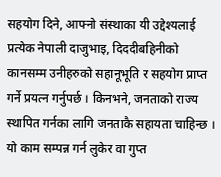सहयोग दिने, आफ्नो संस्थाका यी उद्देश्यलाई प्रत्येक नेपाली दाजुभाइ, दिददीबहिनीको कानसम्म उनीहरुको सहानूभूति र सहयोग प्राप्त गर्ने प्रयत्न गर्नुपर्छ । किनभने, जनताको राज्य स्थापित गर्नका लागि जनताकै सहायता चाहिन्छ । यो काम सम्पन्न गर्न लुकेर वा गुप्त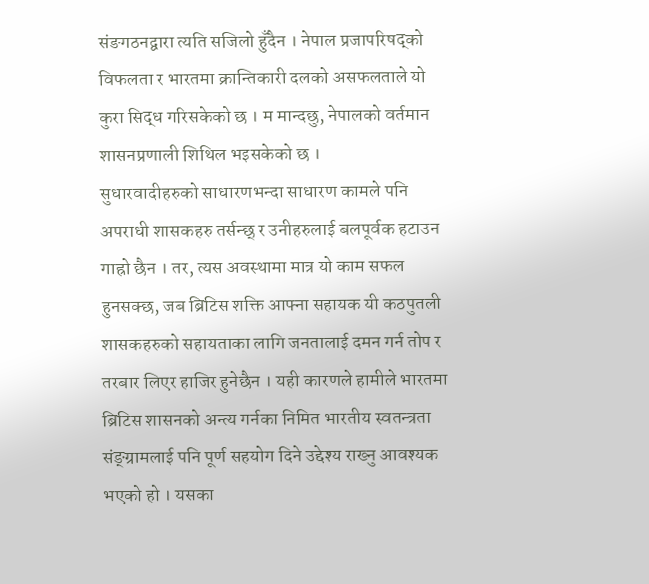संङगठनद्वारा त्यति सजिलो हुँदैन । नेपाल प्रजापरिषद्को विफलता र भारतमा क्रान्तिकारी दलको असफलताले यो कुरा सिद्ध गरिसकेको छ । म मान्दछु, नेपालको वर्तमान शासनप्रणाली शिथिल भइसकेको छ ।
सुधारवादीहरुको साधारणभन्दा साधारण कामले पनि अपराधी शासकहरु तर्सन्छ् र उनीहरुलाई बलपूर्वक हटाउन गाह्रो छैन । तर, त्यस अवस्थामा मात्र यो काम सफल हुनसक्छ, जब ब्रिटिस शक्ति आफ्ना सहायक यी कठपुतली शासकहरुको सहायताका लागि जनतालाई दमन गर्न तोप र तरबार लिएर हाजिर हुनेछैन । यही कारणले हामीले भारतमा ब्रिटिस शासनको अन्त्य गर्नका निमित भारतीय स्वतन्त्रता संङ्ग्रामलाई पनि पूर्ण सहयोग दिने उद्देश्य राख्नु आवश्यक भएको हो । यसका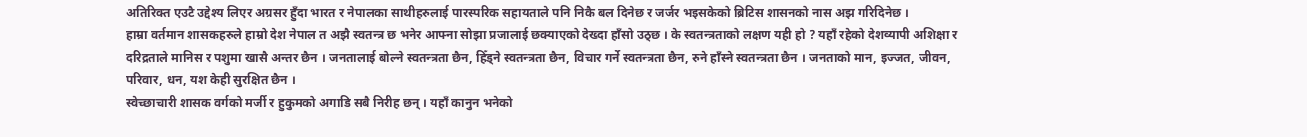अतिरिक्त एउटै उद्देश्य लिएर अग्रसर हुँदा भारत र नेपालका साथीहरुलाई पारस्परिक सहायताले पनि निकै बल दिनेछ र जर्जर भइसकेको ब्रिटिस शासनको नास अझ गरिदिनेछ ।
हाम्रा वर्तमान शासकहरुले हाम्रो देश नेपाल त अझै स्वतन्त्र छ भनेर आफ्ना सोझा प्रजालाई छक्याएको देख्दा हाँसो उठ्छ । के स्वतन्त्रताको लक्षण यही हो ? यहाँ रहेको देशव्यापी अशिक्षा र दरिद्रताले मानिस र पशुमा खासै अन्तर छैन । जनतालाई बोल्ने स्वतन्त्रता छैन, हिँड्ने स्वतन्त्रता छैन, विचार गर्ने स्वतन्त्रता छैन, रुने हाँस्ने स्वतन्त्रता छैन । जनताको मान, इज्जत, जीवन, परिवार, धन, यश केही सुरक्षित छैन ।
स्वेच्छाचारी शासक वर्गको मर्जी र हुकुमको अगाडि सबै निरीह छन् । यहाँ कानुन भनेको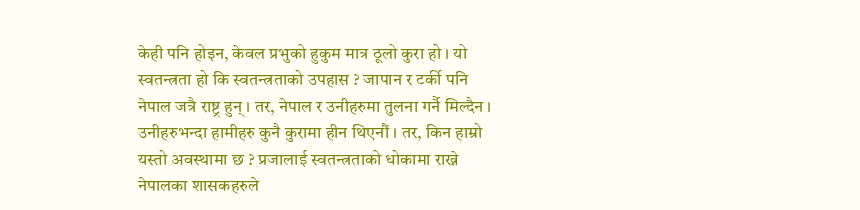केही पनि होइन, केवल प्रभुको हुकुम मात्र ठूलो कुरा हो । यो स्वतन्त्रता हो कि स्वतन्त्रताको उपहास ? जापान र टर्की पनि नेपाल जत्रै राष्ट्र हुन् । तर, नेपाल र उनीहरुमा तुलना गर्नै मिल्दैन । उनीहरुभन्दा हामीहरु कुनै कुरामा हीन थिएनौं । तर, किन हाम्रो यस्तो अवस्थामा छ ? प्रजालाई स्वतन्त्रताको धोकामा राख्ने नेपालका शासकहरुले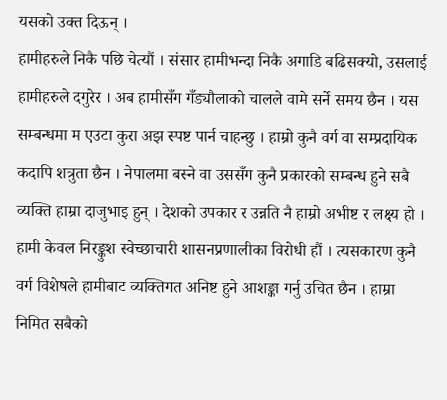यसको उक्त दिऊन् ।
हामीहरुले निकै पछि चेत्यौं । संसार हामीभन्दा निकै अगाडि बढिसक्यो, उसलाई हामीहरुले दगुरेर । अब हामीसँग गँड्यौलाको चालले वामे सर्ने समय छैन । यस सम्बन्धमा म एउटा कुरा अझ स्पष्ट पार्न चाहन्छु । हाम्रो कुनै वर्ग वा सम्प्रदायिक कदापि शत्रुता छैन । नेपालमा बस्ने वा उससँग कुनै प्रकारको सम्बन्ध हुने सबै व्यक्ति हाम्रा दाजुभाइ हुन् । देशको उपकार र उन्नति नै हाम्रो अभीष्ट र लक्ष्य हो । हामी केवल निरङ्कुश स्वेच्छाचारी शासनप्रणालीका विरोधी हौं । त्यसकारण कुनै वर्ग विशेषले हामीबाट व्यक्तिगत अनिष्ट हुने आशङ्का गर्नु उचित छैन । हाम्रा निमित सबैको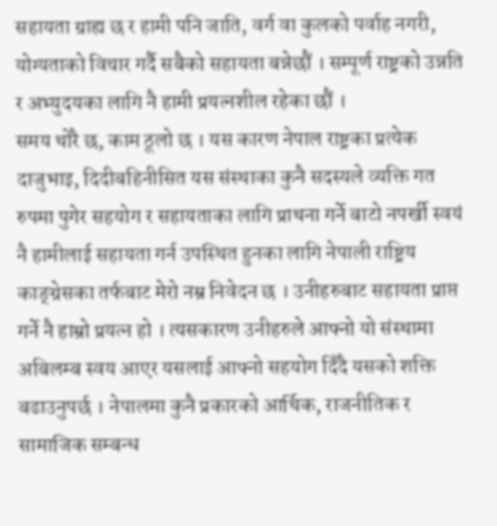सहायता ग्राह्य छ र हामी पनि जाति, वर्ग वा कुलको पर्वाह नगरी, योग्यताको विचार गर्दै सबैको सहायता बन्नेछौं । सम्पूर्ण राष्ट्रको उन्नति र अभ्युदयका लागि नै हामी प्रयत्नशील रहेका छौं ।
समय थोरै छ, काम ठूलो छ । यस कारण नेपाल राष्ट्रका प्रत्येक दाजुभाइ, दिदीबहिनीसित यस संस्थाका कुनै सदस्यले व्यक्ति गत रुपमा पुगेर सहयोग र सहायताका लागि प्राथना गर्ने बाटो नपर्खी स्वयं नै हामीलाई सहायता गर्न उपस्थित हुनका लागि नेपाली राष्ट्रिय काङ्ग्रेसका तर्फबाट मेरो नम्र निवेदन छ । उनीहरुबाट सहायता प्राप्त गर्ने नै हाम्रो प्रयत्न हो । त्यसकारण उनीहरुले आफ्नो यो संस्थामा अबिलम्ब स्वय आएर यसलाई आफ्नो सहयोग दिँदै यसको शक्ति बढाउनुपर्छ । नेपालमा कुनै प्रकारको आर्थिक, राजनीतिक र सामाजिक सम्बन्ध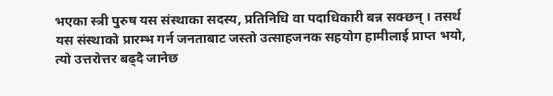भएका स्त्री पुरुष यस संस्थाका सदस्य, प्रतिनिधि वा पदाधिकारी बन्न सक्छन् । तसर्थ यस संस्थाको प्रारम्भ गर्न जनताबाट जस्तो उत्साहजनक सहयोग हामीलाई प्राप्त भयो, त्यो उत्तरोत्तर बढ्दै जानेछ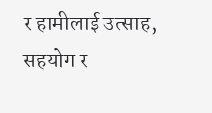र हामीलाई उत्साह, सहयोग र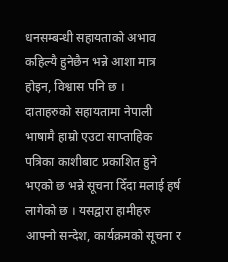धनसम्बन्धी सहायताको अभाव कहिल्यै हुनेछैन भन्ने आशा मात्र होइन, विश्वास पनि छ ।
दाताहरुको सहायतामा नेपाली भाषामै हाम्रो एउटा साप्ताहिक पत्रिका काशीबाट प्रकाशित हुने भएको छ भन्ने सूचना दिँदा मलाई हर्ष लागेको छ । यसद्वारा हामीहरु आफ्नो सन्देश, कार्यक्रमको सूचना र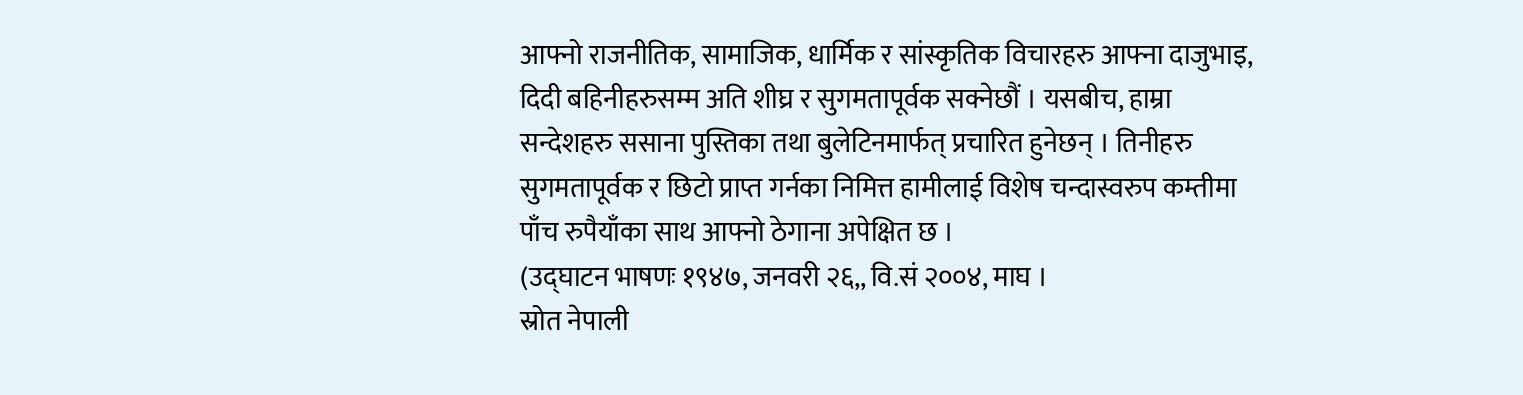आफ्नो राजनीतिक, सामाजिक, धार्मिक र सांस्कृतिक विचारहरु आफ्ना दाजुभाइ, दिदी बहिनीहरुसम्म अति शीघ्र र सुगमतापूर्वक सक्नेछौं । यसबीच, हाम्रा सन्देशहरु ससाना पुस्तिका तथा बुलेटिनमार्फत् प्रचारित हुनेछन् । तिनीहरु सुगमतापूर्वक र छिटो प्राप्त गर्नका निमित्त हामीलाई विशेष चन्दास्वरुप कम्तीमा पाँच रुपैयाँका साथ आफ्नो ठेगाना अपेक्षित छ ।
(उद्घाटन भाषणः १९४७, जनवरी २६,, वि.सं २००४, माघ ।
स्रोत नेपाली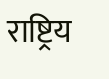राष्ट्रिय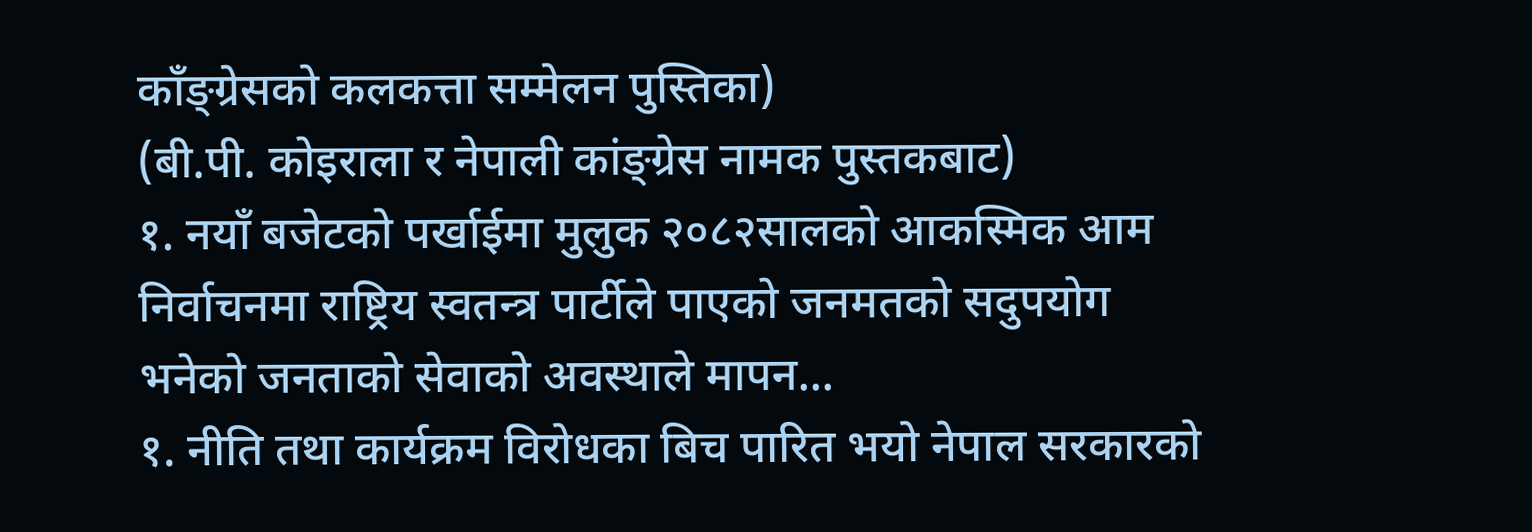काँङ्ग्रेसको कलकत्ता सम्मेलन पुस्तिका)
(बी.पी. कोइराला र नेपाली कांङ्ग्रेस नामक पुस्तकबाट)
१. नयाँ बजेटको पर्खाईमा मुलुक २०८२सालको आकस्मिक आम निर्वाचनमा राष्ट्रिय स्वतन्त्र पार्टीले पाएको जनमतको सदुपयोग भनेको जनताको सेवाको अवस्थाले मापन...
१. नीति तथा कार्यक्रम विरोधका बिच पारित भयो नेपाल सरकारको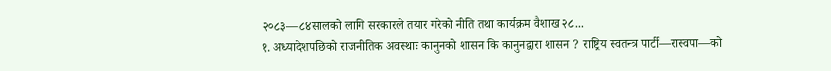२०८३—८४सालको लागि सरकारले तयार गरेको नीति तथा कार्यक्रम वैशाख २८...
१. अध्यादेशपछिको राजनीतिक अवस्थाः कानुनको शासन कि कानुनद्वारा शासन ? राष्ट्रिय स्वतन्त्र पार्टी—रास्वपा—को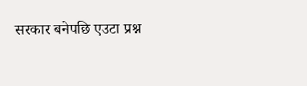सरकार बनेपछि एउटा प्रश्न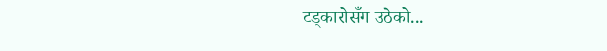टड्कारोसँग उठेको...